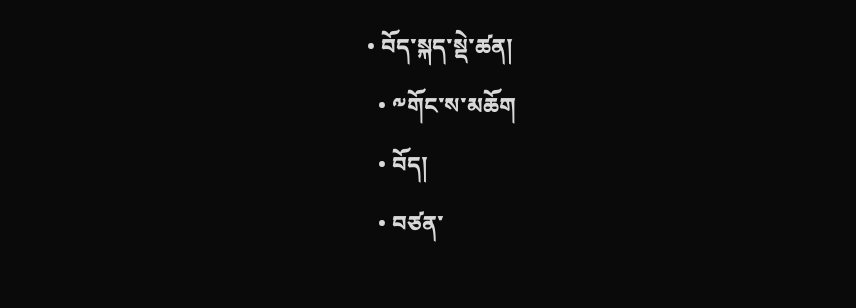• བོད་སྐད་སྡེ་ཚན།
  • ༸གོང་ས་མཆོག
  • བོད།
  • བཙན་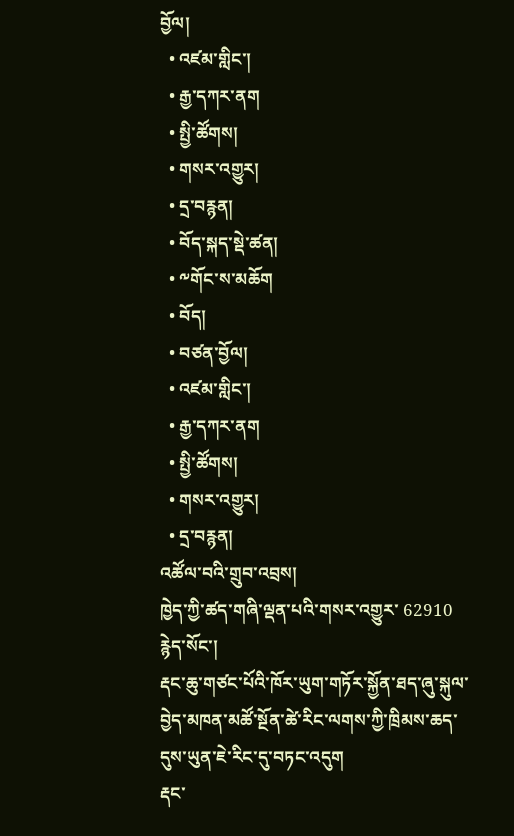བྱོལ།
  • འཛམ་གླིང་།
  • རྒྱ་དཀར་ནག
  • སྤྱི་ཚོགས།
  • གསར་འགྱུར།
  • དྲ་བརྙན།
  • བོད་སྐད་སྡེ་ཚན།
  • ༸གོང་ས་མཆོག
  • བོད།
  • བཙན་བྱོལ།
  • འཛམ་གླིང་།
  • རྒྱ་དཀར་ནག
  • སྤྱི་ཚོགས།
  • གསར་འགྱུར།
  • དྲ་བརྙན།
འཚོལ་བའི་གྲུབ་འབྲས།
ཁྱེད་ཀྱི་ཚད་གཞི་ལྡན་པའི་གསར་འགྱུར་ 62910 རྙེད་སོང་།
རྡང་ཆུ་གཙང་པོའི་ཁོར་ཡུག་གཏོར་སྐྱོན་ཐད་ཞུ་སྐུལ་བྱེད་མཁན་མཚོ་སྔོན་ཚེ་རིང་ལགས་ཀྱི་ཁྲིམས་ཆད་དུས་ཡུན་ཇེ་རིང་དུ་བཏང་འདུག
རྡང་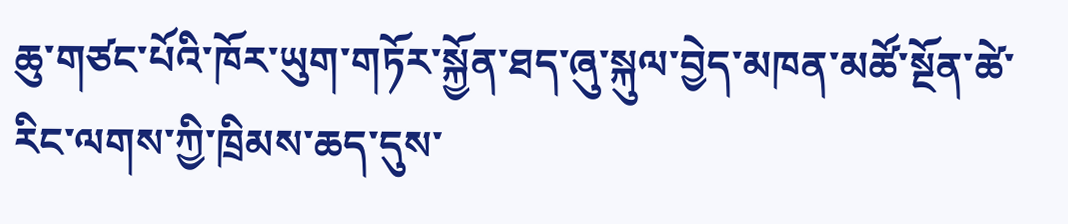ཆུ་གཙང་པོའི་ཁོར་ཡུག་གཏོར་སྐྱོན་ཐད་ཞུ་སྐུལ་བྱེད་མཁན་མཚོ་སྔོན་ཚེ་རིང་ལགས་ཀྱི་ཁྲིམས་ཆད་དུས་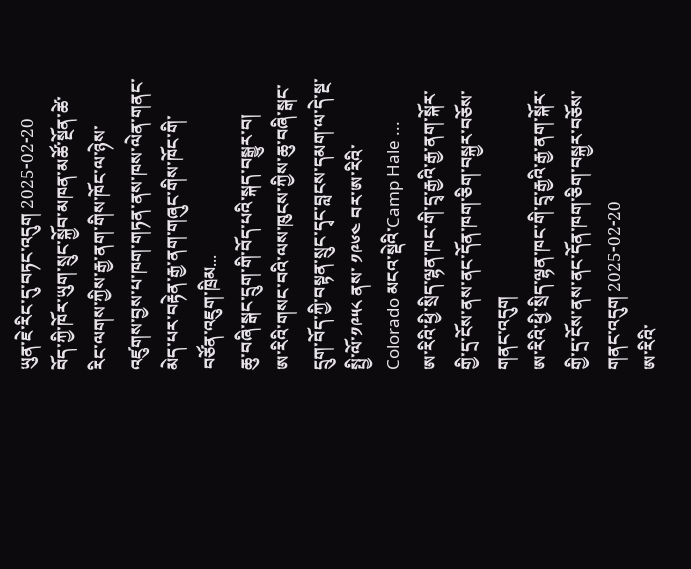ཡུན་ཇེ་རིང་དུ་བཏང་འདུག 2025-02-20
བོད་ཀྱི་ཁོར་ཡུག་སྲུང་སྐྱོབ་མཁན་མཚོ་སྔོན་ཚེ་རིང་ལགས་ཀྱིས་རྒྱ་ནག་གིས་ཁོང་ལ་ཉེས་འཛུགས་བྱས་པ་ཁག་གཏན་ནས་ཁས་ལེན་གནང་མེད་པར་བརྟེན་རྒྱ་ནག་གཞུང་གིས་ཁོང་གི་བཙོན་འཇུག་ཁྲིམ...
ཆུ་བཞི་སྒང་དྲུག་གི་བོད་པའི་སྐད་བསྒྱུར་བ།
ཨ་རིའི་གསང་བའི་ལས་ཁུངས་ཀྱིས་ཆུ་བཞི་སྒང་དྲུག་བོད་ཀྱི་བསྟན་སྲུང་དྭང་བླངས་དམག་ལ་དེ་སྔ་སྤྱི་ལོ་༡༩༥༨ ནས་ ༡༩༦༤ བར་ཨ་རིའི་Colorado མངའ་སྡེའི་Camp Hale ...
ཨ་རིའི་ཕྱི་སྲིད་ལྷན་ཁང་གི་དྲྭ་རྒྱའི་རྒྱ་ནག་སྐོར་གྱི་དྲ་ངོས་ནས་ནང་དོན་ཁག་ཅིག་བསྐྱར་བཅོས་གནང་འདུག
ཨ་རིའི་ཕྱི་སྲིད་ལྷན་ཁང་གི་དྲྭ་རྒྱའི་རྒྱ་ནག་སྐོར་གྱི་དྲ་ངོས་ནས་ནང་དོན་ཁག་ཅིག་བསྐྱར་བཅོས་གནང་འདུག 2025-02-20
ཨ་རིའི་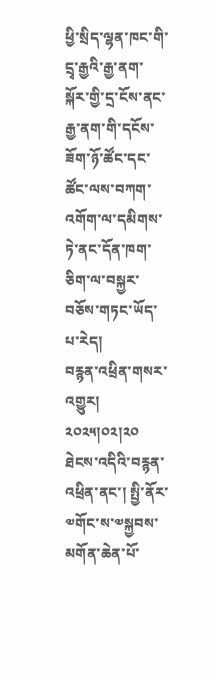ཕྱི་སྲིད་ལྷན་ཁང་གི་དྲྭ་རྒྱའི་རྒྱ་ནག་སྐོར་གྱི་དྲ་ངོས་ནང་རྒྱ་ནག་གི་དངོས་ཟོག་ཉོ་ཚོང་དང་ཚོང་ལས་བཀག་འགོག་ལ་དམིགས་ཏེ་ནང་དོན་ཁག་ཅིག་ལ་བསྐྱར་བཅོས་གཏང་ཡོད་པ་རེད།
བརྙན་འཕྲིན་གསར་འགྱུར། ༢༠༢༥།༠༢།༢༠
ཐེངས་འདིའི་བརྙན་འཕྲིན་ནང་། སྤྱི་ནོར་༧གོང་ས་༧སྐྱབས་མགོན་ཆེན་པོ་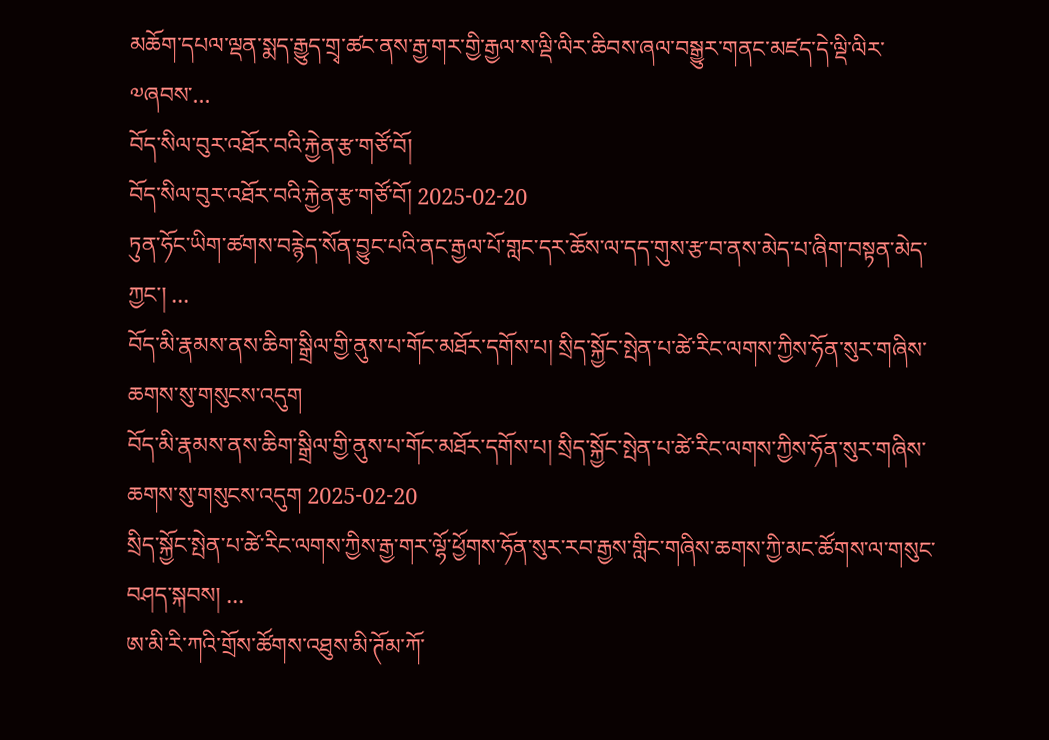མཆོག་དཔལ་ལྡན་སྨད་རྒྱུད་གྲྭ་ཚང་ནས་རྒྱ་གར་གྱི་རྒྱལ་ས་ལྡི་ལིར་ཆིབས་ཞལ་བསྒྱུར་གནང་མཛད་དེ་ལྡི་ལིར་༧ཞབས་...
བོད་སིལ་བུར་འཐོར་བའི་རྐྱེན་རྩ་གཙོ་བོ།
བོད་སིལ་བུར་འཐོར་བའི་རྐྱེན་རྩ་གཙོ་བོ། 2025-02-20
ཏུན་ཧོང་ཡིག་ཚགས་བརྙེད་སོན་བྱུང་པའི་ནང་རྒྱལ་པོ་གླང་དར་ཆོས་ལ་དད་གུས་རྩ་བ་ནས་མེད་པ་ཞིག་བསྟན་མེད་ཀྱང་། ...
བོད་མི་རྣམས་ནས་ཆིག་སྒྲིལ་གྱི་ནུས་པ་གོང་མཐོར་དགོས་པ། སྲིད་སྐྱོང་སྤེན་པ་ཚེ་རིང་ལགས་ཀྱིས་ཧོན་སུར་གཞིས་ཆགས་སུ་གསུངས་འདུག
བོད་མི་རྣམས་ནས་ཆིག་སྒྲིལ་གྱི་ནུས་པ་གོང་མཐོར་དགོས་པ། སྲིད་སྐྱོང་སྤེན་པ་ཚེ་རིང་ལགས་ཀྱིས་ཧོན་སུར་གཞིས་ཆགས་སུ་གསུངས་འདུག 2025-02-20
སྲིད་སྐྱོང་སྤེན་པ་ཚེ་རིང་ལགས་ཀྱིས་རྒྱ་གར་ལྷོ་ཕྱོགས་ཧོན་སུར་རབ་རྒྱས་གླིང་གཞིས་ཆགས་ཀྱི་མང་ཚོགས་ལ་གསུང་བཤད་སྐབས། ...
ཨ་མི་རི་ཀའི་གྲོས་ཚོགས་འཐུས་མི་ཊོམ་ཀོ་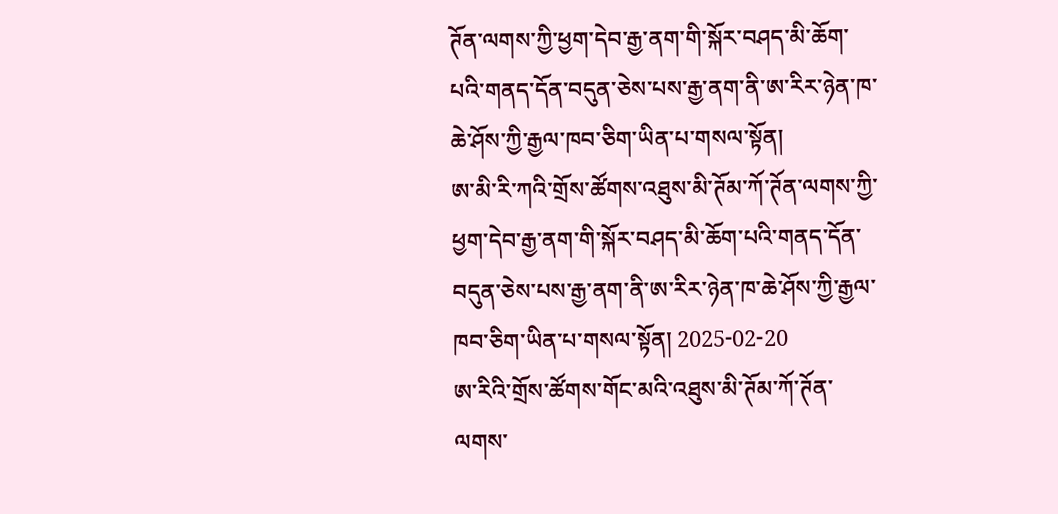ཊོན་ལགས་ཀྱི་ཕྱག་དེབ་རྒྱ་ནག་གི་སྐོར་བཤད་མི་ཆོག་པའི་གནད་དོན་བདུན་ཅེས་པས་རྒྱ་ནག་ནི་ཨ་རིར་ཉེན་ཁ་ཆེ་ཤོས་ཀྱི་རྒྱལ་ཁབ་ཅིག་ཡིན་པ་གསལ་སྟོན།
ཨ་མི་རི་ཀའི་གྲོས་ཚོགས་འཐུས་མི་ཊོམ་ཀོ་ཊོན་ལགས་ཀྱི་ཕྱག་དེབ་རྒྱ་ནག་གི་སྐོར་བཤད་མི་ཆོག་པའི་གནད་དོན་བདུན་ཅེས་པས་རྒྱ་ནག་ནི་ཨ་རིར་ཉེན་ཁ་ཆེ་ཤོས་ཀྱི་རྒྱལ་ཁབ་ཅིག་ཡིན་པ་གསལ་སྟོན། 2025-02-20
ཨ་རིའི་གྲོས་ཚོགས་གོང་མའི་འཐུས་མི་ཊོམ་ཀོ་ཊོན་ལགས་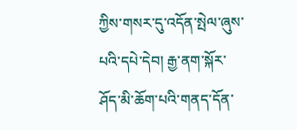ཀྱིས་གསར་དུ་འདོན་སྤེལ་ཞུས་པའི་དཔེ་དེབ། རྒྱ་ནག་སྐོར་ཤོད་མི་ཆོག་པའི་གནད་དོན་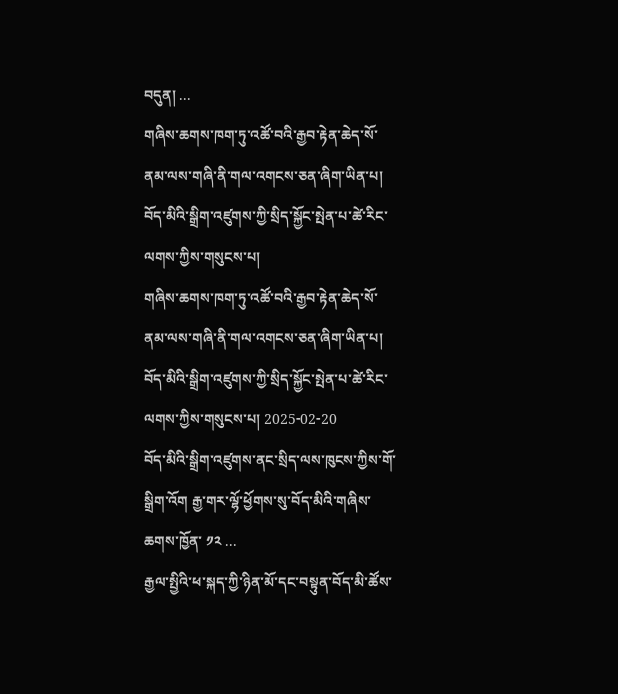བདུན། ...
གཞིས་ཆགས་ཁག་ཏུ་འཚོ་བའི་རྒྱབ་རྟེན་ཆེད་སོ་ནམ་ལས་གཞི་ནི་གལ་འགངས་ཅན་ཞིག་ཡིན་པ། བོད་མིའི་སྒྲིག་འཛུགས་ཀྱི་སྲིད་སྐྱོང་སྤེན་པ་ཚེ་རིང་ལགས་ཀྱིས་གསུངས་པ།
གཞིས་ཆགས་ཁག་ཏུ་འཚོ་བའི་རྒྱབ་རྟེན་ཆེད་སོ་ནམ་ལས་གཞི་ནི་གལ་འགངས་ཅན་ཞིག་ཡིན་པ། བོད་མིའི་སྒྲིག་འཛུགས་ཀྱི་སྲིད་སྐྱོང་སྤེན་པ་ཚེ་རིང་ལགས་ཀྱིས་གསུངས་པ། 2025-02-20
བོད་མིའི་སྒྲིག་འཛུགས་ནང་སྲིད་ལས་ཁུངས་ཀྱིས་གོ་སྒྲིག་འོག རྒྱ་གར་ལྷོ་ཕྱོགས་སུ་བོད་མིའི་གཞིས་ཆགས་ཁྱོན་ ༡༢ ...
རྒྱལ་སྤྱིའི་ཕ་སྐད་ཀྱི་ཉིན་མོ་དང་བསྟུན་བོད་མི་ཚོས་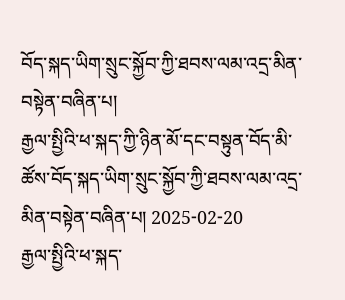བོད་སྐད་ཡིག་སྲུང་སྐྱོབ་ཀྱི་ཐབས་ལམ་འདྲ་མིན་བསྟེན་བཞིན་པ།
རྒྱལ་སྤྱིའི་ཕ་སྐད་ཀྱི་ཉིན་མོ་དང་བསྟུན་བོད་མི་ཚོས་བོད་སྐད་ཡིག་སྲུང་སྐྱོབ་ཀྱི་ཐབས་ལམ་འདྲ་མིན་བསྟེན་བཞིན་པ། 2025-02-20
རྒྱལ་སྤྱིའི་ཕ་སྐད་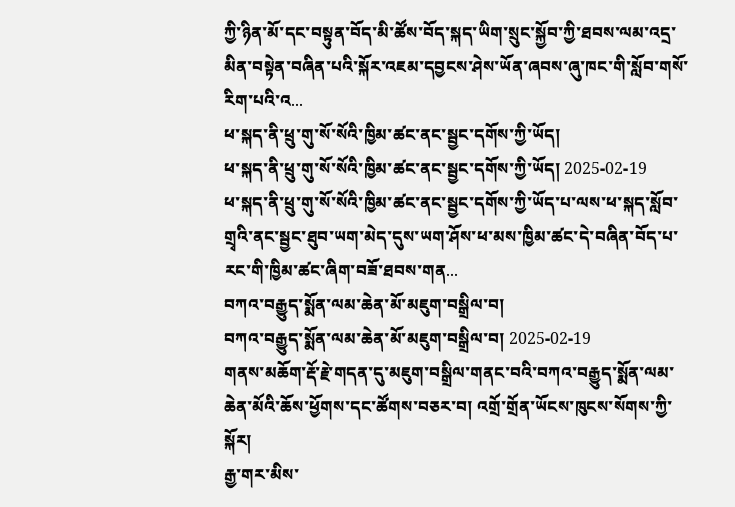ཀྱི་ཉིན་མོ་དང་བསྟུན་བོད་མི་ཚོས་བོད་སྐད་ཡིག་སྲུང་སྐྱོབ་ཀྱི་ཐབས་ལམ་འདྲ་མིན་བསྟེན་བཞིན་པའི་སྐོར་འཇམ་དབྱངས་ཤེས་ཡོན་ཞབས་ཞུ་ཁང་གི་སློབ་གསོ་རིག་པའི་འ...
ཕ་སྐད་ནི་ཕྲུ་གུ་སོ་སོའི་ཁྱིམ་ཚང་ནང་སྦྱང་དགོས་ཀྱི་ཡོད།
ཕ་སྐད་ནི་ཕྲུ་གུ་སོ་སོའི་ཁྱིམ་ཚང་ནང་སྦྱང་དགོས་ཀྱི་ཡོད། 2025-02-19
ཕ་སྐད་ནི་ཕྲུ་གུ་སོ་སོའི་ཁྱིམ་ཚང་ནང་སྦྱང་དགོས་ཀྱི་ཡོད་པ་ལས་ཕ་སྐད་སློབ་གྲྭའི་ནང་སྦྱང་ཐུབ་ཡག་མེད་དུས་ཡག་ཤོས་ཕ་མས་ཁྱིམ་ཚང་དེ་བཞིན་བོད་པ་རང་གི་ཁྱིམ་ཚང་ཞིག་བཟོ་ཐབས་གན...
བཀའ་བརྒྱུད་སྨོན་ལམ་ཆེན་མོ་མཇུག་བསྒྲིལ་བ།
བཀའ་བརྒྱུད་སྨོན་ལམ་ཆེན་མོ་མཇུག་བསྒྲིལ་བ། 2025-02-19
གནས་མཆོག་རྡོ་རྗེ་གདན་དུ་མཇུག་བསྒྲིལ་གནང་བའི་བཀའ་བརྒྱུད་སྨོན་ལམ་ཆེན་མོའི་ཆོས་ཕྱོགས་དང་ཚོགས་བཅར་བ། འགྲོ་གྲོན་ཡོངས་ཁུངས་སོགས་ཀྱི་སྐོར།
རྒྱ་གར་མིས་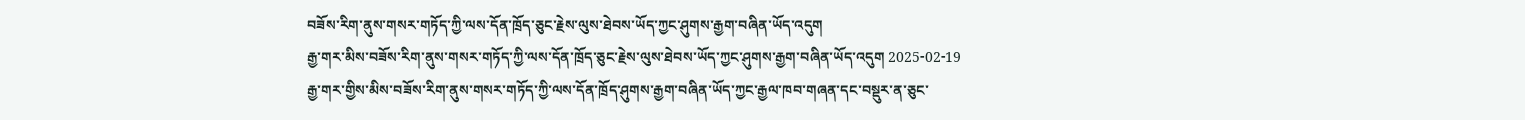བཟོས་རིག་ནུས་གསར་གཏོད་ཀྱི་ལས་དོན་ཁྲོད་ཅུང་རྗེས་ལུས་ཐེབས་ཡོད་ཀྱང་ཤུགས་རྒྱག་བཞིན་ཡོད་འདུག
རྒྱ་གར་མིས་བཟོས་རིག་ནུས་གསར་གཏོད་ཀྱི་ལས་དོན་ཁྲོད་ཅུང་རྗེས་ལུས་ཐེབས་ཡོད་ཀྱང་ཤུགས་རྒྱག་བཞིན་ཡོད་འདུག 2025-02-19
རྒྱ་གར་གྱིས་མིས་བཟོས་རིག་ནུས་གསར་གཏོད་ཀྱི་ལས་དོན་ཁྲོད་ཤུགས་རྒྱག་བཞིན་ཡོད་ཀྱང་རྒྱལ་ཁབ་གཞན་དང་བསྡུར་ན་ཅུང་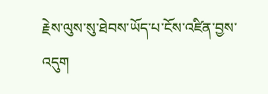རྗེས་ལུས་སུ་ཐེབས་ཡོད་པ་ངོས་འཛིན་བྱས་འདུག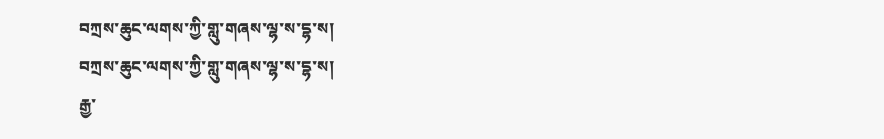བཀྲས་ཆུང་ལགས་ཀྱི་གླུ་གཞས་ལྷ་ས་དྷ་ས།
བཀྲས་ཆུང་ལགས་ཀྱི་གླུ་གཞས་ལྷ་ས་དྷ་ས།
རྒྱ་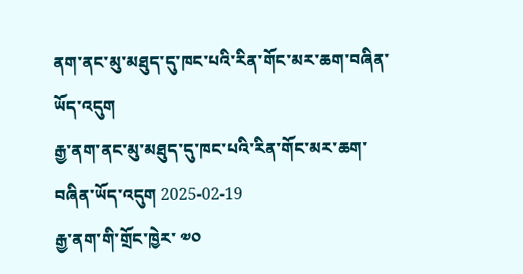ནག་ནང་མུ་མཐུད་དུ་ཁང་པའི་རིན་གོང་མར་ཆག་བཞིན་ཡོད་འདུག
རྒྱ་ནག་ནང་མུ་མཐུད་དུ་ཁང་པའི་རིན་གོང་མར་ཆག་བཞིན་ཡོད་འདུག 2025-02-19
རྒྱ་ནག་གི་གྲོང་ཁྱེར་ ༧༠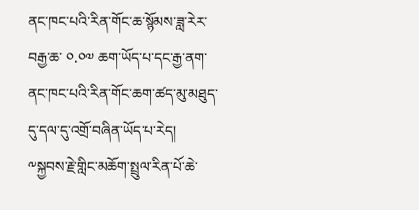ནང་ཁང་པའི་རིན་གོང་ཆ་སྙོམས་ཟླ་རེར་བརྒྱ་ཆ་ ༠.༠༧ ཆག་ཡོད་པ་དང་རྒྱ་ནག་ནང་ཁང་པའི་རིན་གོང་ཆག་ཚད་མུ་མཐུད་དུ་དལ་དུ་འགྲོ་བཞིན་ཡོད་པ་རེད།
༸སྐྱབས་རྗེ་གླིང་མཆོག་སྤྲུལ་རིན་པོ་ཆེ་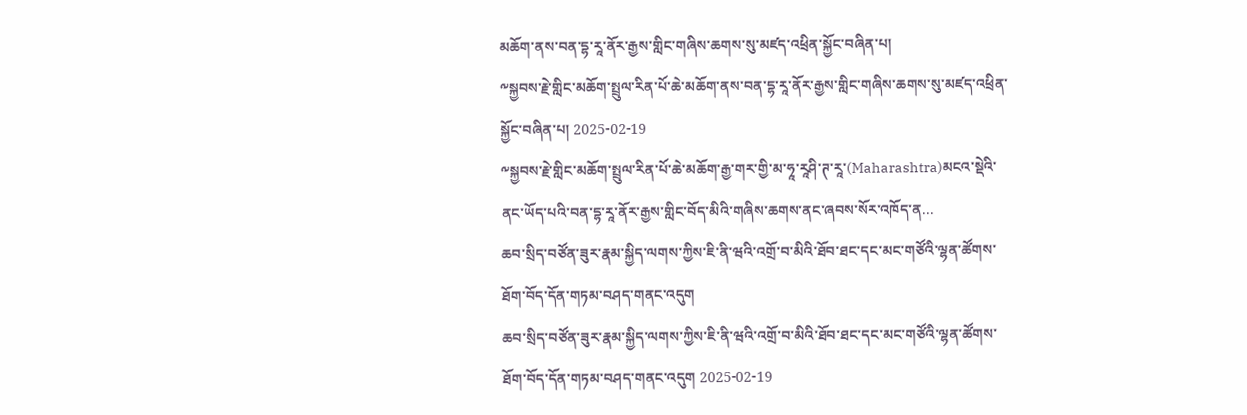མཆོག་ནས་བན་དྷ་རཱ་ནོར་རྒྱས་གླིང་གཞིས་ཆགས་སུ་མཛད་འཕྲིན་སྐྱོང་བཞིན་པ།
༸སྐྱབས་རྗེ་གླིང་མཆོག་སྤྲུལ་རིན་པོ་ཆེ་མཆོག་ནས་བན་དྷ་རཱ་ནོར་རྒྱས་གླིང་གཞིས་ཆགས་སུ་མཛད་འཕྲིན་སྐྱོང་བཞིན་པ། 2025-02-19
༸སྐྱབས་རྗེ་གླིང་མཆོག་སྤྲུལ་རིན་པོ་ཆེ་མཆོག་རྒྱ་གར་གྱི་མ་ཧཱ་རཱཤི་ཊ་རཱ་(Maharashtra)མངའ་སྡེའི་ནང་ཡོད་པའི་བན་དྷ་རཱ་ནོར་རྒྱས་གླིང་བོད་མིའི་གཞིས་ཆགས་ནང་ཞབས་སོར་འཁོད་ན...
ཆབ་སྲིད་བཙོན་ཟུར་རྣམ་སྐྱིད་ལགས་ཀྱིས་ཇི་ནི་ཝའི་འགྲོ་བ་མིའི་ཐོབ་ཐང་དང་མང་གཙོའི་ལྷན་ཚོགས་ཐོག་བོད་དོན་གཏམ་བཤད་གནང་འདུག
ཆབ་སྲིད་བཙོན་ཟུར་རྣམ་སྐྱིད་ལགས་ཀྱིས་ཇི་ནི་ཝའི་འགྲོ་བ་མིའི་ཐོབ་ཐང་དང་མང་གཙོའི་ལྷན་ཚོགས་ཐོག་བོད་དོན་གཏམ་བཤད་གནང་འདུག 2025-02-19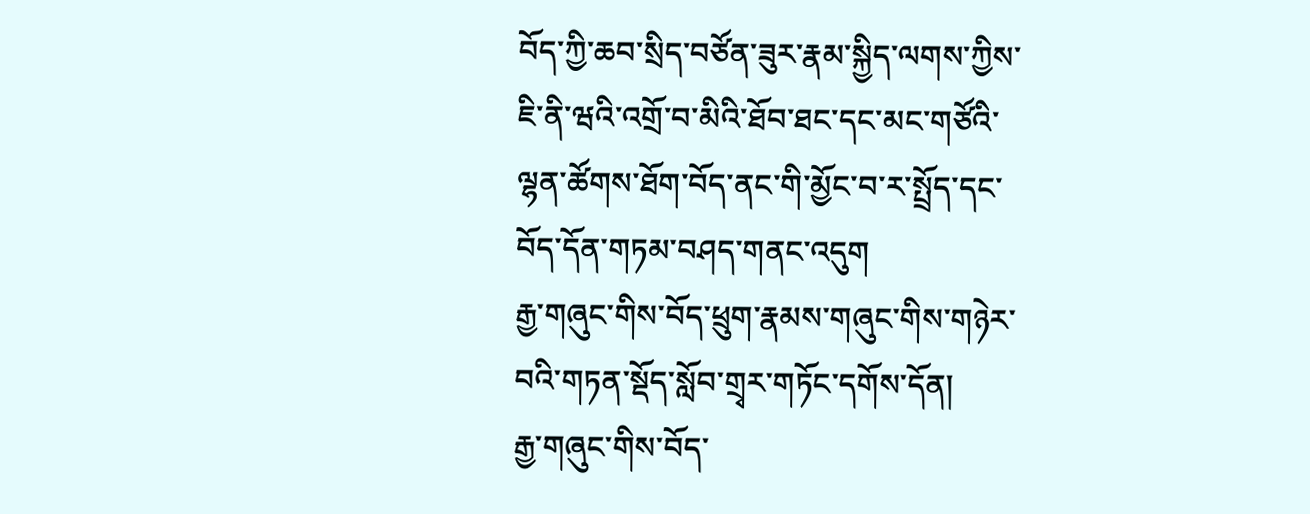བོད་ཀྱི་ཆབ་སྲིད་བཙོན་ཟུར་རྣམ་སྐྱིད་ལགས་ཀྱིས་ཇི་ནི་ཝའི་འགྲོ་བ་མིའི་ཐོབ་ཐང་དང་མང་གཙོའི་ལྷན་ཚོགས་ཐོག་བོད་ནང་གི་མྱོང་བ་ར་སྤྲོད་དང་བོད་དོན་གཏམ་བཤད་གནང་འདུག
རྒྱ་གཞུང་གིས་བོད་ཕྲུག་རྣམས་གཞུང་གིས་གཉེར་བའི་གཏན་སྡོད་སློབ་གྲྭར་གཏོང་དགོས་དོན།
རྒྱ་གཞུང་གིས་བོད་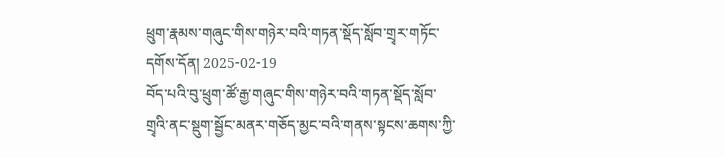ཕྲུག་རྣམས་གཞུང་གིས་གཉེར་བའི་གཏན་སྡོད་སློབ་གྲྭར་གཏོང་དགོས་དོན། 2025-02-19
བོད་པའི་བུ་ཕྲུག་ཚོ་རྒྱ་གཞུང་གིས་གཉེར་བའི་གཏན་སྡོད་སློབ་གྲྭའི་ནང་སྡུག་སྦྱོང་མནར་གཅོད་མྱང་བའི་གནས་སྟངས་ཆགས་ཀྱི་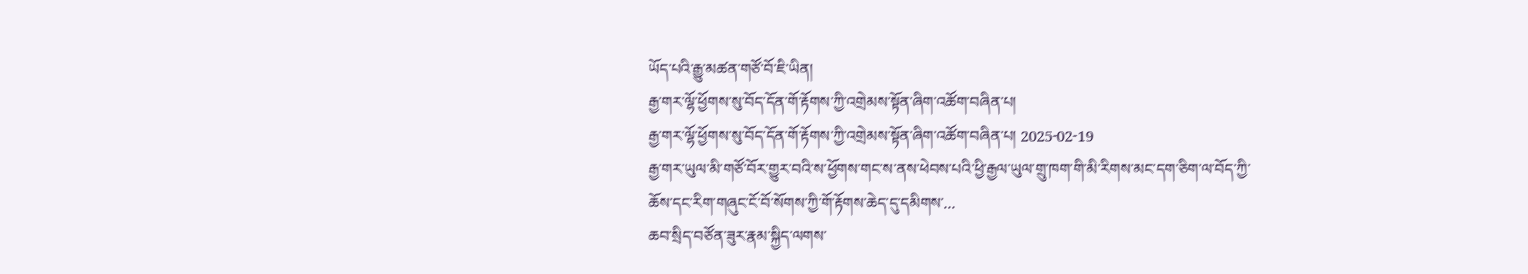ཡོད་པའི་རྒྱུ་མཚན་གཙོ་བོ་ཇི་ཡིན།
རྒྱ་གར་ལྷོ་ཕྱོགས་སུ་བོད་དོན་གོ་རྟོགས་ཀྱི་འགྲེམས་སྟོན་ཞིག་འཚོག་བཞིན་པ།
རྒྱ་གར་ལྷོ་ཕྱོགས་སུ་བོད་དོན་གོ་རྟོགས་ཀྱི་འགྲེམས་སྟོན་ཞིག་འཚོག་བཞིན་པ། 2025-02-19
རྒྱ་གར་ཡུལ་མི་གཙོ་བོར་གྱུར་བའི་ས་ཕྱོགས་གང་ས་ནས་ཕེབས་པའི་ཕྱི་རྒྱལ་ཡུལ་གྲུ་ཁག་གི་མི་རིགས་མང་དག་ཅིག་ལ་བོད་ཀྱི་ཆོས་དང་རིག་གཞུང་ངོ་བོ་སོགས་ཀྱི་གོ་རྟོགས་ཆེད་དུ་དམིགས་...
ཆབ་སྲིད་བཙོན་ཟུར་རྣམ་སྐྱིད་ལགས་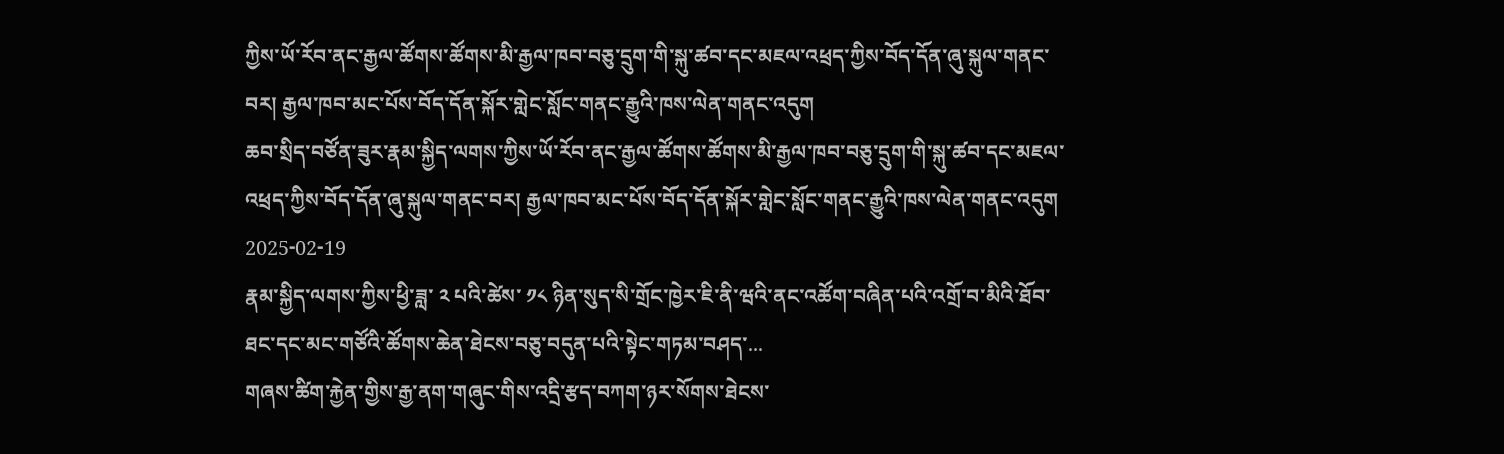ཀྱིས་ཡོ་རོབ་ནང་རྒྱལ་ཚོགས་ཚོགས་མི་རྒྱལ་ཁབ་བཅུ་དྲུག་གི་སྐུ་ཚབ་དང་མཇལ་འཕྲད་ཀྱིས་བོད་དོན་ཞུ་སྐུལ་གནང་བར། རྒྱལ་ཁབ་མང་པོས་བོད་དོན་སྐོར་གླེང་སློང་གནང་རྒྱུའི་ཁས་ལེན་གནང་འདུག
ཆབ་སྲིད་བཙོན་ཟུར་རྣམ་སྐྱིད་ལགས་ཀྱིས་ཡོ་རོབ་ནང་རྒྱལ་ཚོགས་ཚོགས་མི་རྒྱལ་ཁབ་བཅུ་དྲུག་གི་སྐུ་ཚབ་དང་མཇལ་འཕྲད་ཀྱིས་བོད་དོན་ཞུ་སྐུལ་གནང་བར། རྒྱལ་ཁབ་མང་པོས་བོད་དོན་སྐོར་གླེང་སློང་གནང་རྒྱུའི་ཁས་ལེན་གནང་འདུག 2025-02-19
རྣམ་སྐྱིད་ལགས་ཀྱིས་ཕྱི་ཟླ་ ༢ པའི་ཚེས་ ༡༨ ཉིན་སུད་སི་གྲོང་ཁྱེར་ཇི་ནི་ཝའི་ནང་འཚོག་བཞིན་པའི་འགྲོ་བ་མིའི་ཐོབ་ཐང་དང་མང་གཙོའི་ཚོགས་ཆེན་ཐེངས་བཅུ་བདུན་པའི་སྟེང་གཏམ་བཤད་...
གཞས་ཚིག་རྐྱེན་གྱིས་རྒྱ་ནག་གཞུང་གིས་འདྲི་རྩད་བཀག་ཉར་སོགས་ཐེངས་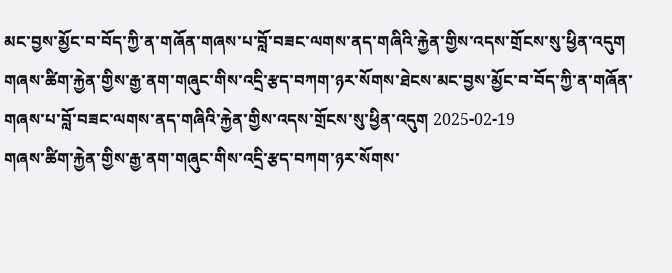མང་བྱས་མྱོང་བ་བོད་ཀྱི་ན་གཞོན་གཞས་པ་བློ་བཟང་ལགས་ནད་གཞིའི་རྐྱེན་གྱིས་འདས་གྲོངས་སུ་ཕྱིན་འདུག
གཞས་ཚིག་རྐྱེན་གྱིས་རྒྱ་ནག་གཞུང་གིས་འདྲི་རྩད་བཀག་ཉར་སོགས་ཐེངས་མང་བྱས་མྱོང་བ་བོད་ཀྱི་ན་གཞོན་གཞས་པ་བློ་བཟང་ལགས་ནད་གཞིའི་རྐྱེན་གྱིས་འདས་གྲོངས་སུ་ཕྱིན་འདུག 2025-02-19
གཞས་ཚིག་རྐྱེན་གྱིས་རྒྱ་ནག་གཞུང་གིས་འདྲི་རྩད་བཀག་ཉར་སོགས་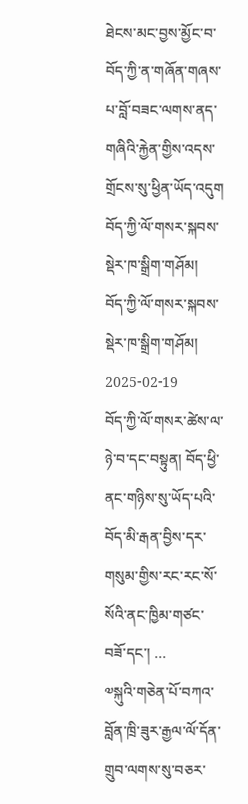ཐེངས་མང་བྱས་མྱོང་བ་བོད་ཀྱི་ན་གཞོན་གཞས་པ་བློ་བཟང་ལགས་ནད་གཞིའི་རྐྱེན་གྱིས་འདས་གྲོངས་སུ་ཕྱིན་ཡོད་འདུག
བོད་ཀྱི་ལོ་གསར་སྐབས་སྡེར་ཁ་སྒྲིག་གཤོམ།
བོད་ཀྱི་ལོ་གསར་སྐབས་སྡེར་ཁ་སྒྲིག་གཤོམ། 2025-02-19
བོད་ཀྱི་ལོ་གསར་ཚེས་ལ་ཉེ་བ་དང་བསྟུན། བོད་ཕྱི་ནང་གཉིས་སུ་ཡོད་པའི་བོད་མི་རྒན་བྱིས་དར་གསུམ་གྱིས་རང་རང་སོ་སོའི་ནང་ཁྱིམ་གཙང་བཟོ་དང་། ...
༧སྐུའི་གཅེན་པོ་བཀའ་བློན་ཁྲི་ཟུར་རྒྱལ་ལོ་དོན་གྲུབ་ལགས་སུ་བཅར་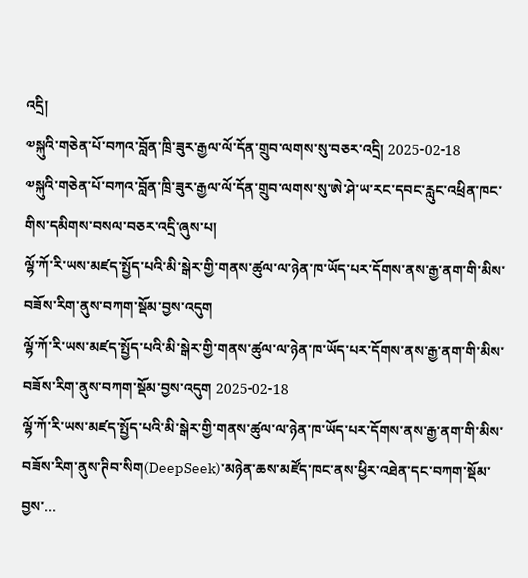འདྲི།
༧སྐུའི་གཅེན་པོ་བཀའ་བློན་ཁྲི་ཟུར་རྒྱལ་ལོ་དོན་གྲུབ་ལགས་སུ་བཅར་འདྲི། 2025-02-18
༧སྐུའི་གཅེན་པོ་བཀའ་བློན་ཁྲི་ཟུར་རྒྱལ་ལོ་དོན་གྲུབ་ལགས་སུ་ཨེ་ཤེ་ཡ་རང་དབང་རླུང་འཕྲིན་ཁང་གིས་དམིགས་བསལ་བཅར་འདྲི་ཞུས་པ།
ལྷོ་ཀོ་རི་ཡས་མཛད་སྤྱོད་པའི་མི་སྒེར་གྱི་གནས་ཚུལ་ལ་ཉེན་ཁ་ཡོད་པར་དོགས་ནས་རྒྱ་ནག་གི་མིས་བཟོས་རིག་ནུས་བཀག་སྡོམ་བྱས་འདུག
ལྷོ་ཀོ་རི་ཡས་མཛད་སྤྱོད་པའི་མི་སྒེར་གྱི་གནས་ཚུལ་ལ་ཉེན་ཁ་ཡོད་པར་དོགས་ནས་རྒྱ་ནག་གི་མིས་བཟོས་རིག་ནུས་བཀག་སྡོམ་བྱས་འདུག 2025-02-18
ལྷོ་ཀོ་རི་ཡས་མཛད་སྤྱོད་པའི་མི་སྒེར་གྱི་གནས་ཚུལ་ལ་ཉེན་ཁ་ཡོད་པར་དོགས་ནས་རྒྱ་ནག་གི་མིས་བཟོས་རིག་ནུས་ཊིབ་སིག(DeepSeek)་མཉེན་ཆས་མཛོད་ཁང་ནས་ཕྱིར་འཐེན་དང་བཀག་སྡོམ་བྱས་...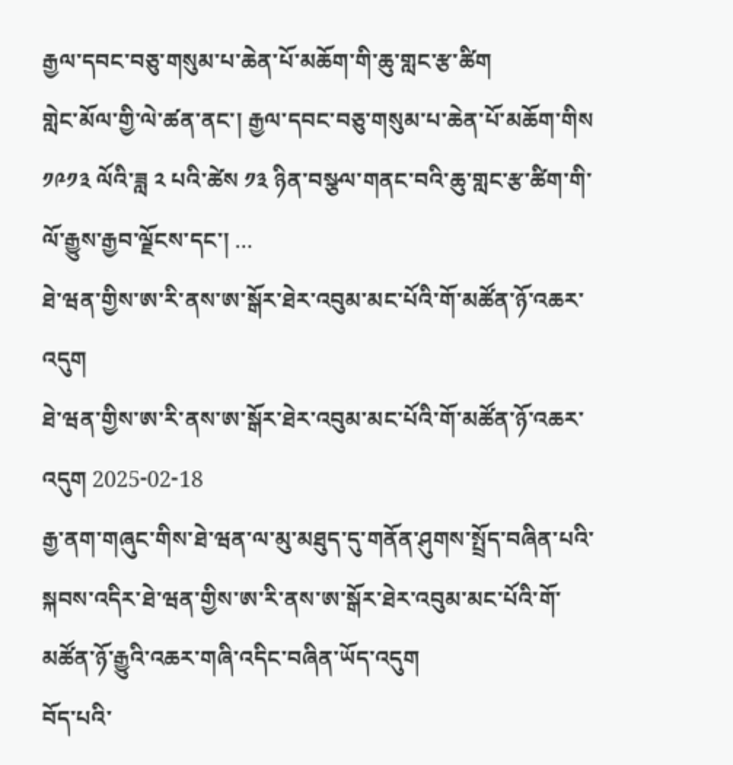རྒྱལ་དབང་བཅུ་གསུམ་པ་ཆེན་པོ་མཆོག་གི་ཆུ་གླང་རྩ་ཚིག
གླེང་མོལ་གྱི་ལེ་ཚན་ནང་། རྒྱལ་དབང་བཅུ་གསུམ་པ་ཆེན་པོ་མཆོག་གིས ༡༩༡༣ ལོའི་ཟླ ༢ པའི་ཚེས ༡༣ ཉིན་བསྩལ་གནང་བའི་ཆུ་གླང་རྩ་ཚིག་གི་ལོ་རྒྱུས་རྒྱབ་ལྗོངས་དང་། ...
ཐེ་ཝན་གྱིས་ཨ་རི་ནས་ཨ་སྒོར་ཐེར་འབུམ་མང་པོའི་གོ་མཚོན་ཉོ་འཆར་འདུག
ཐེ་ཝན་གྱིས་ཨ་རི་ནས་ཨ་སྒོར་ཐེར་འབུམ་མང་པོའི་གོ་མཚོན་ཉོ་འཆར་འདུག 2025-02-18
རྒྱ་ནག་གཞུང་གིས་ཐེ་ཝན་ལ་མུ་མཐུད་དུ་གནོན་ཤུགས་སྤྲོད་བཞིན་པའི་སྐབས་འདིར་ཐེ་ཝན་གྱིས་ཨ་རི་ནས་ཨ་སྒོར་ཐེར་འབུམ་མང་པོའི་གོ་མཚོན་ཉོ་རྒྱུའི་འཆར་གཞི་འདིང་བཞིན་ཡོད་འདུག
བོད་པའི་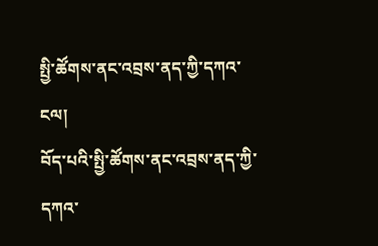སྤྱི་ཚོགས་ནང་འབྲས་ནད་ཀྱི་དཀའ་ངལ།
བོད་པའི་སྤྱི་ཚོགས་ནང་འབྲས་ནད་ཀྱི་དཀའ་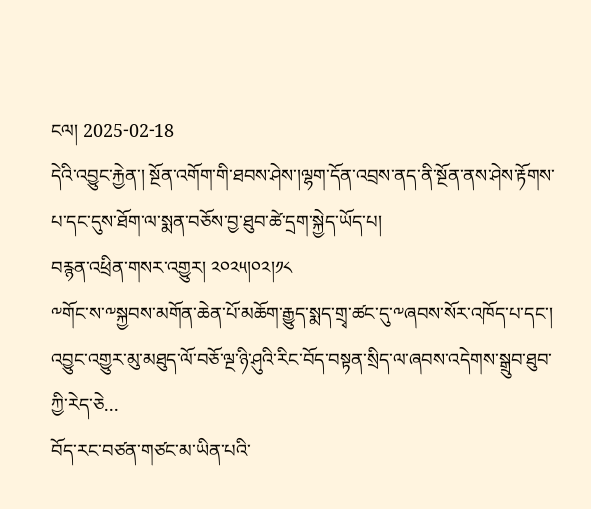ངལ། 2025-02-18
དེའི་འབྱུང་རྐྱེན་། སྔོན་འགོག་གི་ཐབས་ཤེས་།ལྷག་དོན་འབྲས་ནད་ནི་སྔོན་ནས་ཤེས་རྟོགས་པ་དང་དུས་ཐོག་ལ་སྨན་བཅོས་བྱ་ཐུབ་ཚེ་དྲག་སྐྱེད་ཡོད་པ།
བརྙན་འཕྲིན་གསར་འགྱུར། ༢༠༢༥།༠༢།༡༨
༸གོང་ས་༸སྐྱབས་མགོན་ཆེན་པོ་མཆོག་རྒྱུད་སྨད་གྲྭ་ཚང་དུ་༸ཞབས་སོར་འཁོད་པ་དང་། འབྱུང་འགྱུར་མུ་མཐུད་ལོ་བཅོ་ལྔ་ཉི་ཤུའི་རིང་བོད་བསྟན་སྲིད་ལ་ཞབས་འདེགས་སྒྲུབ་ཐུབ་ཀྱི་རེད་ཅེ...
བོད་རང་བཙན་གཙང་མ་ཡིན་པའི་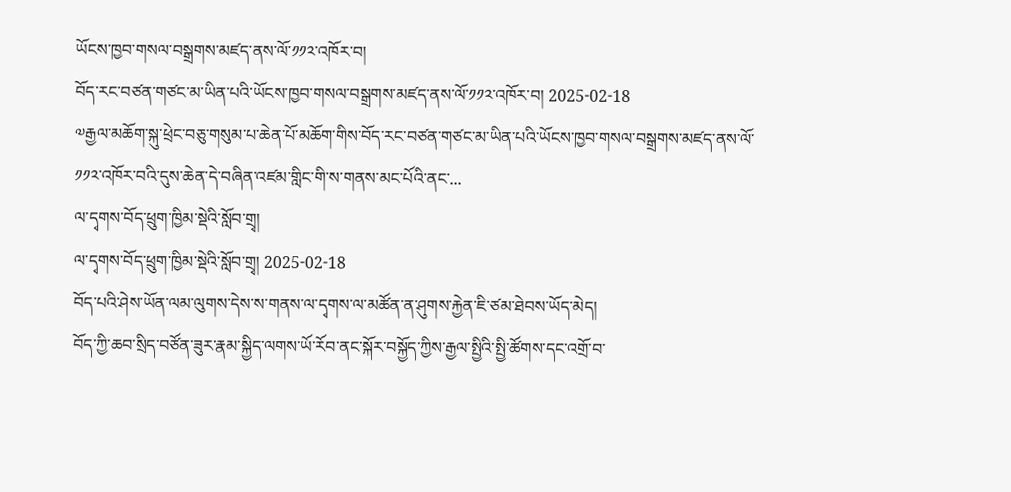ཡོངས་ཁྱབ་གསལ་བསྒྲགས་མཛད་ནས་ལོ་༡༡༢་འཁོར་བ།
བོད་རང་བཙན་གཙང་མ་ཡིན་པའི་ཡོངས་ཁྱབ་གསལ་བསྒྲགས་མཛད་ནས་ལོ་༡༡༢་འཁོར་བ། 2025-02-18
༧རྒྱལ་མཆོག་སྐུ་ཕྲེང་བཅུ་གསུམ་པ་ཆེན་པོ་མཆོག་གིས་བོད་རང་བཙན་གཙང་མ་ཡིན་པའི་ཡོངས་ཁྱབ་གསལ་བསྒྲགས་མཛད་ནས་ལོ་༡༡༢་འཁོར་བའི་དུས་ཆེན་དེ་བཞིན་འཛམ་གླིང་གི་ས་གནས་མང་པོའི་ནང་...
ལ་དྭགས་བོད་ཕྲུག་ཁྱིམ་སྡེའི་སློབ་གྲྭ།
ལ་དྭགས་བོད་ཕྲུག་ཁྱིམ་སྡེའི་སློབ་གྲྭ། 2025-02-18
བོད་པའི་ཤེས་ཡོན་ལམ་ལུགས་དེས་ས་གནས་ལ་དྭགས་ལ་མཚོན་ན་ཤུགས་རྐྱེན་ཇི་ཙམ་ཐེབས་ཡོད་མེད།
བོད་ཀྱི་ཆབ་སྲིད་བཙོན་ཟུར་རྣམ་སྐྱིད་ལགས་ཡོ་རོབ་ནང་སྐོར་བསྐྱོད་ཀྱིས་རྒྱལ་སྤྱིའི་སྤྱི་ཚོགས་དང་འགྲོ་བ་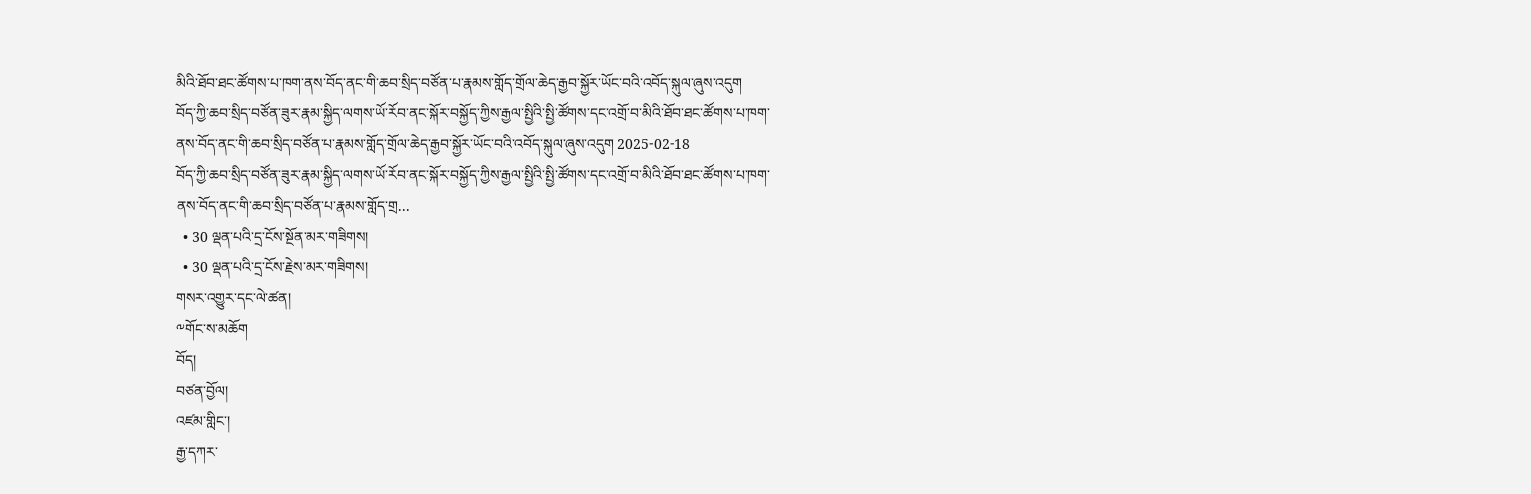མིའི་ཐོབ་ཐང་ཚོགས་པ་ཁག་ནས་བོད་ནང་གི་ཆབ་སྲིད་བཙོན་པ་རྣམས་གློད་གྲོལ་ཆེད་རྒྱབ་སྐྱོར་ཡོང་བའི་འབོད་སྐུལ་ཞུས་འདུག
བོད་ཀྱི་ཆབ་སྲིད་བཙོན་ཟུར་རྣམ་སྐྱིད་ལགས་ཡོ་རོབ་ནང་སྐོར་བསྐྱོད་ཀྱིས་རྒྱལ་སྤྱིའི་སྤྱི་ཚོགས་དང་འགྲོ་བ་མིའི་ཐོབ་ཐང་ཚོགས་པ་ཁག་ནས་བོད་ནང་གི་ཆབ་སྲིད་བཙོན་པ་རྣམས་གློད་གྲོལ་ཆེད་རྒྱབ་སྐྱོར་ཡོང་བའི་འབོད་སྐུལ་ཞུས་འདུག 2025-02-18
བོད་ཀྱི་ཆབ་སྲིད་བཙོན་ཟུར་རྣམ་སྐྱིད་ལགས་ཡོ་རོབ་ནང་སྐོར་བསྐྱོད་ཀྱིས་རྒྱལ་སྤྱིའི་སྤྱི་ཚོགས་དང་འགྲོ་བ་མིའི་ཐོབ་ཐང་ཚོགས་པ་ཁག་ནས་བོད་ནང་གི་ཆབ་སྲིད་བཙོན་པ་རྣམས་གློད་གྲ...
  • 30 ལྡན་པའི་དྲ་ངོས་སྔོན་མར་གཟིགས།
  • 30 ལྡན་པའི་དྲ་ངོས་རྗེས་མར་གཟིགས།
གསར་འགྱུར་དང་ལེ་ཚན།
༸གོང་ས་མཆོག
བོད།
བཙན་བྱོལ།
འཛམ་གླིང་།
རྒྱ་དཀར་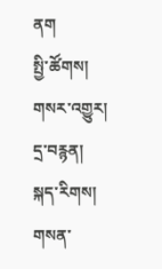ནག
སྤྱི་ཚོགས།
གསར་འགྱུར།
དྲ་བརྙན།
སྐད་རིགས།
གསན་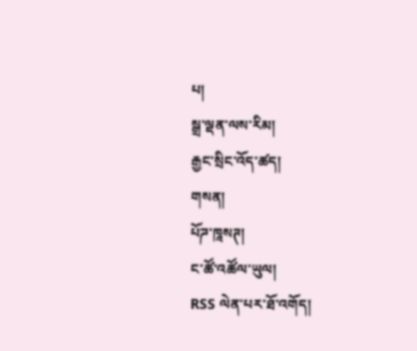པ།
སྒྲ་ལྡན་ལས་རིམ།
རྒྱང་སྲིང་འོད་ཚད།
གསན།
པོཌ་ཁཱསཊ།
ང་ཚོ་འཚོལ་ཡུལ།
RSS ལེན་པར་ཐོ་འགོད།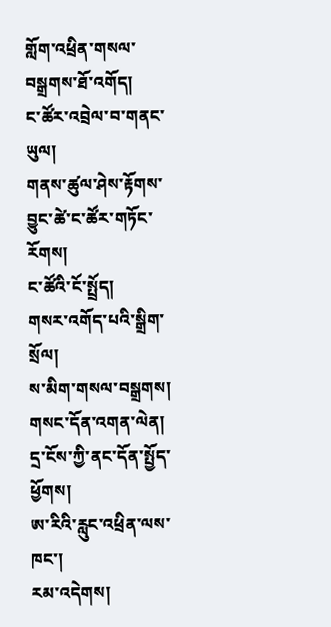གློག་འཕྲིན་གསལ་བསྒྲགས་ཐོ་འགོད།
ང་ཚོར་འབྲེལ་བ་གནང་ཡུལ།
གནས་ཚུལ་ཤེས་རྟོགས་བྱུང་ཚེ་ང་ཚོར་གཏོང་རོགས།
ང་ཚོའི་ངོ་སྤྲོད།
གསར་འགོད་པའི་སྒྲིག་སྲོལ།
ས་མིག་གསལ་བསྒྲགས།
གསང་དོན་འགན་ལེན།
དྲ་ངོས་ཀྱི་ནང་དོན་སྤྱོད་ཕྱོགས།
ཨ་རིའི་རླུང་འཕྲིན་ལས་ཁང་།
རམ་འདེགས།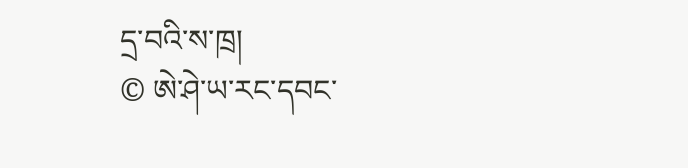དྲ་བའི་ས་ཁྲ།
© ཨེ་ཤེ་ཡ་རང་དབང་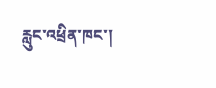རླུང་འཕྲིན་ཁང་།